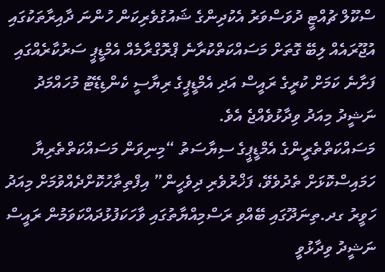ސްކޫލް ޗުއްޓީ ދުވަސްވަރު އެކުދިންގެ ޝައުގުވެރިކަން ހުންނަ ދާއިރާތަކުގައި އުޖޫރައެއް ލިބޭ ގޮތަށް މަސައްކަތްކުރާނެ ޕްރޮގްރާމެއް އެމްޑީޕީ ސަރުކާރެއްގައި ފަށާނެ ކަމަށް ކުރީގެ ރައީސް އަދި އެމްޑީޕީގެ ރިޔާސީ ކެންޑިޑޭޓު މުހައްމަދު ނަޝީދު މިއަދު ވިދާޅުވެއްޖެ އެވެ.
މަސައްކަތްތެރީންގެ އެމްޑީޕީގެ ސިޔާސަތު “މިނިވަން މަސައްކަތްތެރިޔާ ހަމައިސްކޮޅަށް ތެދުވެވޭ، ފަޚްރުވެރި ދިވެހީން” އިފްތިތާހުކޮށްދެއްވުމަށް މިއަދު ހަވީރު ގދ.ތިނަދޫގައި ބޭއްވި ރަސްމިއްޔާތުގައި ވާހަކަފުޅުދައްކަވަމުން ރައީސް ނަޝީދު ވިދާޅުވީ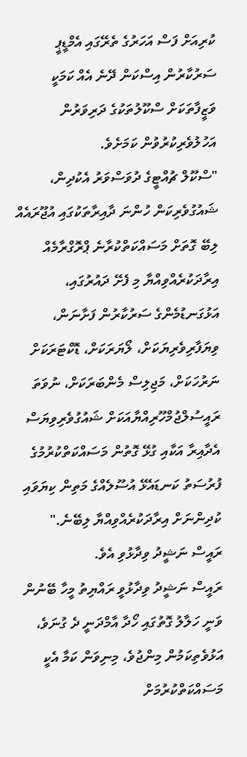ކުރިއަށް ފަސް އަހަރުގެ ތެރޭގައި އެމްޑީޕީ ސަރުކާރުން އިސްކަން ދޭނެ އެއް ކަމަކީ ވަޒީފާތަކަށް ސްކޫލުތަކުގެ ދަރިވަރުން އަހުލުވެރިކުރުވުން ކަމަށެވެ.
"ސްކޫލް ޗުއްޓީގެ ދުވަސްވަރު އެކުދިން، ޝައުގުވެރިކަން ހުންނަ ދާއިރާތަކުގައި އުޖޫރައެއް ލިބޭ ގޮތަށް މަސައްކަތްކުރާނެ ޕްރޮގްރާމެއް އިރާދަކުރެއްވިއްޔާ މި ފެށޭ ދައުރުގައި، އަޅުގަނޑުމެންގެ ސަރުކާރުން ފަށާނަން، ވިޔަފާރިވެރިޔަކަށް، ލޯޔަރަކަށް، ޑޮކްޓަރަކަށް ނަރުހަކަށް، މަޖިލިސް މެންބަރަކަށް، ނުވަތަ ރައީސުލްޖުމްހޫރިއްޔާއަކަށް ޝައުގުވެރިވިޔަސް އެދާއިރާ އަކާއި ގުޅޭ ގޮތުން މަސައްކަތްކުރުމުގެ ފުރުސަތު ކަނޑައެޅޭ އުސޫލެއްގެ މަތިން ކިޔަވައި ކުދިންނަށް އިރާދަކުރެއްވިއްޔާ ލިބޭނެ." ރައީސް ނަޝީދު ވިދާޅުވި އެވެ.
ރައީސް ނަޝީދު ވިދާޅުވީ ރައްޔިތު މީހާ ބޭނުން ވަނީ ހަލާލު ގޮތުގައި ހޯދާ އާމްދަނީ ދެ ގުނަވެ، އަޅުވެތިކަމުން މިންޖުވެ، މިނިވަން ކަމާ އެކީ މަސައްކަތްކުރުމަށް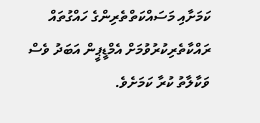ކަމަށާއި މަސައްކަތްތެރިންގެ ހައްގުތައް ރައްކާތެރިކުރުވުމަށް އެމްޑީޕީން އަބަދު ވެސް ވަކާލާތު ކުރާ ކަމަށެވެ.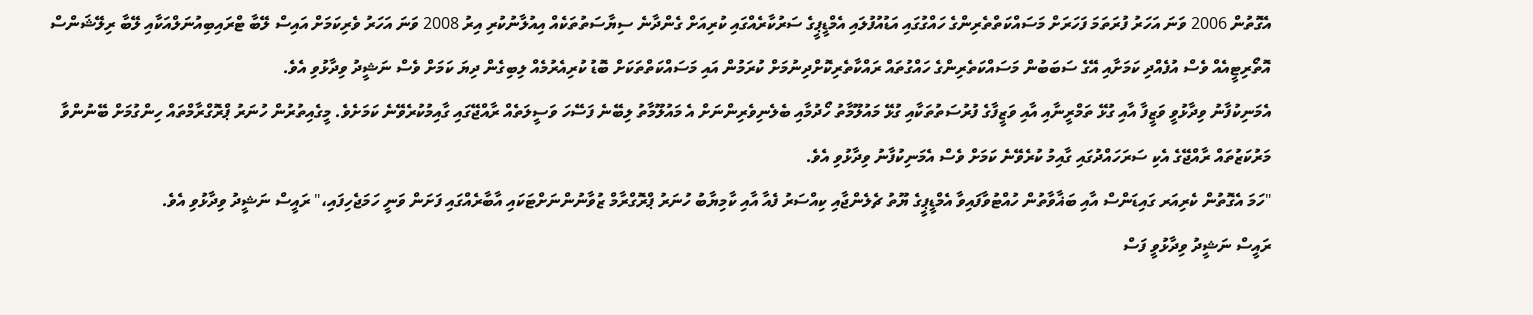އެގޮތުން 2006 ވަނަ އަހަރު ފުރަތަމަ ފަހަރަށް މަސައްކަތްތެރިންގެ ހައްގުގައި އަޑުއުފުލައި އެމްޑީޕީގެ ސަރުކާރެއްގައި ކުރިއަށް ގެންދާނެ ސިޔާސަތުތަކެއް އިއުލާނުކުރި އިރު 2008 ވަނަ އަހަރު ވެރިކަމަށް އައިސް ލޭބާ ޓްރައިބިއުނަލްއަކާއި ލޭބާ ރިލޭޝަންސް އޮތޯރިޓީއެއް ވެސް އުފެއްދި ކަމަށާއި އޭގެ ސަބަބުން މަސައްކަތެރިންގެ ހައްގުތައް ރައްކާތެރިކޮށްދިނުމަށް ކުރަމުން އައި މަސައްކަތްތަކަށް ބޮޑު ކުރިއެރުމެއް ލިބިގެން ދިޔަ ކަމަށް ވެސް ނަޝީދު ވިދާޅުވި އެވެ.
އެމަނިކުފާނު ވިދާޅުވީ ވަޒީފާ އާއި ގުޅޭ ތަމްރީނާއި އާއި ވަޒީފާގެ ފުރުސަތުތަކާއި ގުޅޭ މައުލޫމާތު ހޯދުމާއި ބެލެނިވެރިންނަށް އެ މައުލޫމާތު ލިބޭނެ ފަސޭހަ ވަސީލަތެއް ރާއްޖޭގައި ގާއިމުކުރެވޭނެ ކަމަށެވެ. މީގެއިތުރުން ހުނަރު ޕްރޮގްރާމްތައް ހިންގުމަށް ބޭނުންވާ މަރުކަޒުތައް ރާއްޖޭގެ އެކި ސަރަހައްދުގައި ގާއިމު ކުރެވޭނެ ކަމަށް ވެސް އެމަނިކުފާނު ވިދާޅުވި އެވެ.
"ހަމަ އެގޮތުން ކެރިއަރ ގައިޑަންސް އާއި ބަޣާވާތުން ހުއްޓުވާފައިވާ އެމްޑީޕީގެ ޔޫތު ޗެލެންޖާއި ކިއްސަރު ފެއާ އާއި ކާމިޔާބު ހުނަރު ޕްރޮގްރާމް ޒުވާނުންނަށްޓަކައި އާބާރެއްގައި ފަށަން ވަނީ ހަމަޖެހިފައި،" ރައީސް ނަޝީދު ވިދާޅުވި އެވެ.
ރައީސް ނަޝީދު ވިދާޅުވީ ފަސް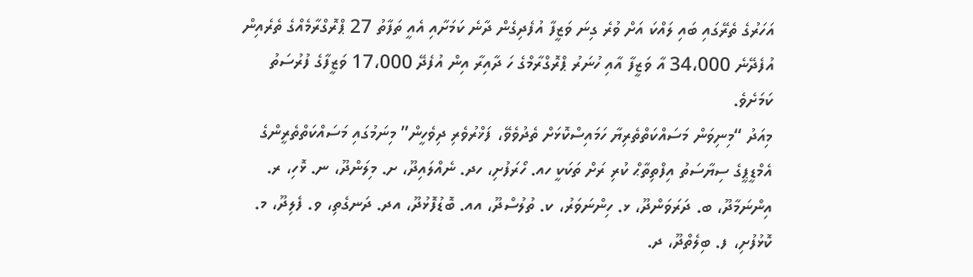އަހަރުގެ ތެރޭގައި ބައި ލައްކަ އަށް ވުރެ ގިނަ ވަޒީފާ އުފެދިގެން ދާނެ ކަމަށާއި އެއީ ތަފާތު 27 ޕްރޮގްރާމެއްގެ ތެރެއިން އުފެދޭނެ 34،000 އާ ވަޒީފާ އާއި ހުނަރު ޕްރޮގްރާމްގެ ހަ ދާއިރާ އިން އުފެދޭ 17،000 ވަޒީފާގެ ފުރުސަތު ކަމަށެވެ.
މިއަދު “މިނިވަން މަސައްކަތްތެރިޔާ ހަމައިސްކޮޅަށް ތެދުވެވޭ، ފަޚްރުވެރި ދިވެހީން” މިނަމުގައި މަސައްކަތްތެރީންގެ އެމްޑީޕީގެ ސިޔާސަތު އިފްތިތާޙް ކުރި ރަށް ތަކަކީ ހއ. ހޯރަފުށި، ހދ. ނެއްލައިދޫ، ށ. މިލަންދޫ، ނ. ޅޮހި، ރ. އިންނަމާދޫ، ބ. ދަރަވަންދޫ، ޅ. ހިންނަވަރު، ކ. ތުލުސްދޫ، އއ. ބޮޑުފޮޅުދޫ، އދ. ދަނގެތި، ވ. ފެލިދޫ، މ. ކޮޅުފުށި، ފ. ބިލެތްދޫ، ދ.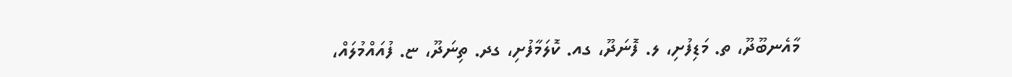މާއެނބޫދޫ، ތ. މަޑިފުށި، ލ. ފޮނަދޫ، ގއ. ކޮލަމާފުށި، ގދ. ތިނަދޫ، ޏ. ފުއައްމުލައް،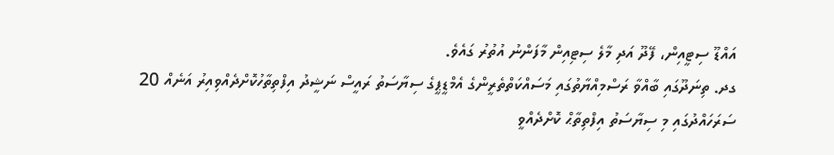އައްޑޫ ސިޓީއިން، ފޭދޫ އަދި މާލެ ސިޓިއިން މާފަންނު އުތުރު ގައެވެ.
ގދ. ތިނަދޫގައި ބާއްވާ ރަސްމިއްޔާތުގައި މަސައްކަތްތެރީންގެ އެމްޑީޕީގެ ސިޔާސަތު ރައީސް ނަޝީދު އިފްތިތާހުކޮށްދެއްވިއިރު އަނެއް 20 ސަރަހައްދުގައި މި ސިޔާސަތު އިފްތިތާޙް ކޮށްދެއްވީ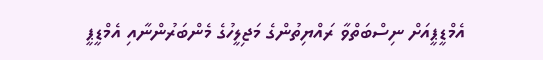އެމްޑީޕީއަށް ނިސްބަތްވާ ރައްޔިތުންގެ މަޖިލީހުގެ މެންބަރުންނާއި އެމްޑީޕީ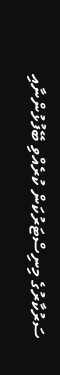ސަރުކާރުގެ މިނިސްޓަރުކަން ކުރެއްވި ބޭފުޅުންނާއި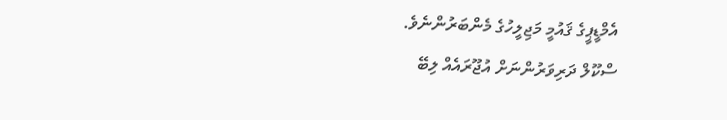އެމްޑީޕީގެ ޤައުމީ މަޖިލީހުގެ މެންބަރުންނެވެ.
ސްކޫލް ދަރިވަރުންނަށް އުޖޫރައެއް ލިބޭ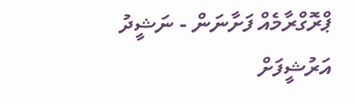ޕްރޮގްރާމެއް ފަށާނަން - ނަޝީދު
އަރުޝީފަށް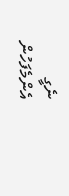ނެގީ
އެންމެފަހުން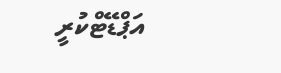އަޕްޑޭޓްކުރީ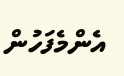އެންމެފަހުން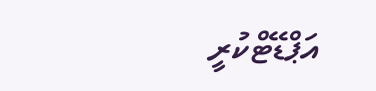އަޕްޑޭޓްކުރީ